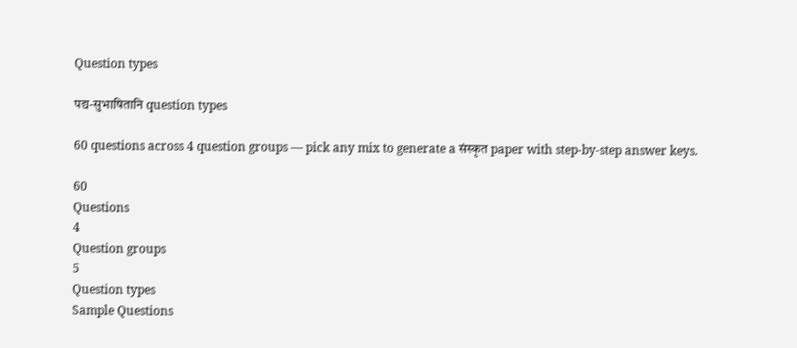Question types

पद्य-सुभाषितानि question types

60 questions across 4 question groups — pick any mix to generate a संस्कृत paper with step-by-step answer keys.

60
Questions
4
Question groups
5
Question types
Sample Questions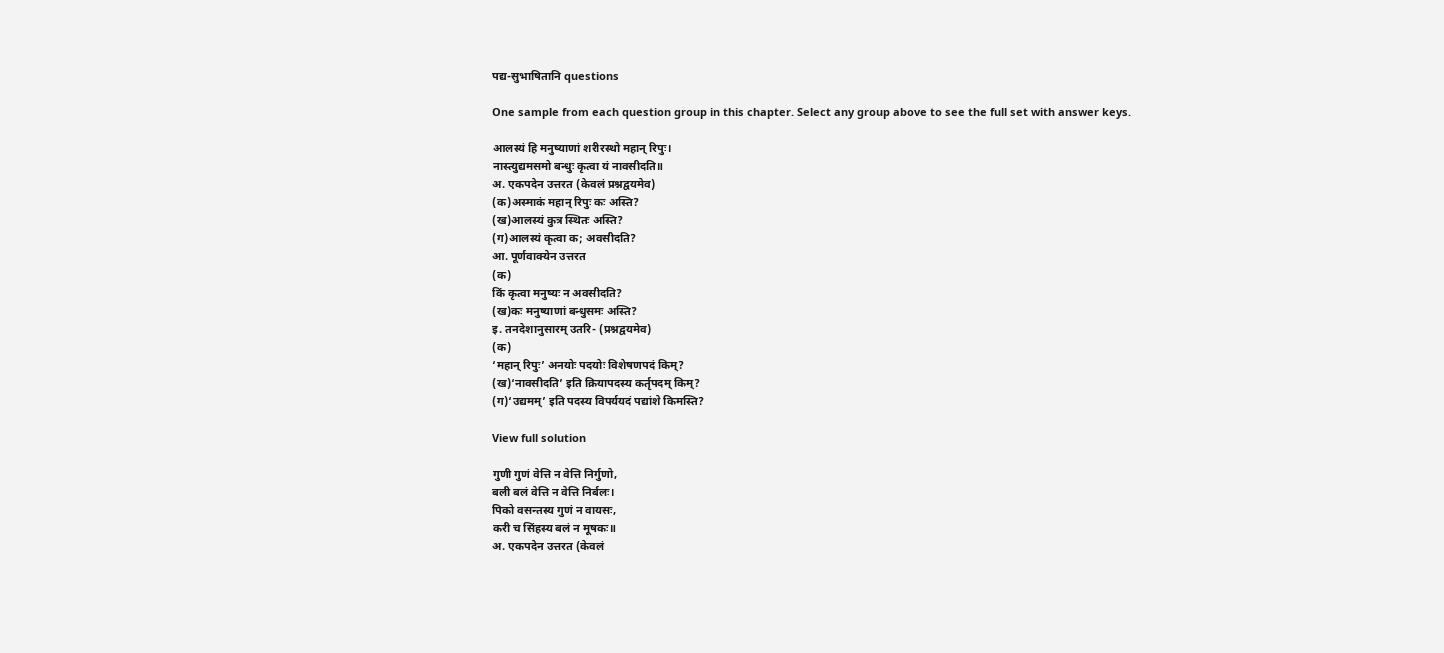पद्य-सुभाषितानि questions

One sample from each question group in this chapter. Select any group above to see the full set with answer keys.

आलस्यं हि मनुष्याणां शरीरस्थो महान् रिपुः।
नास्त्युद्यमसमो बन्धुः कृत्वा यं नावसीदति॥
अ. एकपदेन उत्तरत (केवलं प्रश्नद्वयमेव)
(क)अस्माकं महान् रिपुः कः अस्ति?
(ख)आलस्यं कुत्र स्थितः अस्ति?
(ग)आलस्यं कृत्वा क; अवसीदति?
आ. पूर्णवाक्येन उत्तरत
(क)
किं कृत्वा मनुष्यः न अवसीदति?
(ख)कः मनुष्याणां बन्धुसमः अस्ति?
इ. तनदेशानुसारम् उतरि- (प्रश्नद्वयमेव)
(क)
‘महान् रिपुः’ अनयोः पदयोः विशेषणपदं किम्?
(ख)‘नावसीदति’ इति क्रियापदस्य कर्तृपदम् किम्?
(ग)‘उद्यमम्’ इति पदस्य विपर्ययदं पद्यांशे किमस्ति?

View full solution

गुणी गुणं वेत्ति न वेत्ति निर्गुणो,
बली बलं वेत्ति न वेत्ति निर्बलः।
पिको वसन्तस्य गुणं न वायसः,
करी च सिंहस्य बलं न मूषकः॥
अ. एकपदेन उत्तरत (केवलं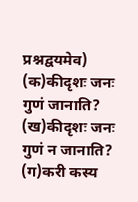प्रश्नद्वयमेव)
(क)कीदृशः जनः गुणं जानाति?
(ख)कीदृशः जनः गुणं न जानाति?
(ग)करी कस्य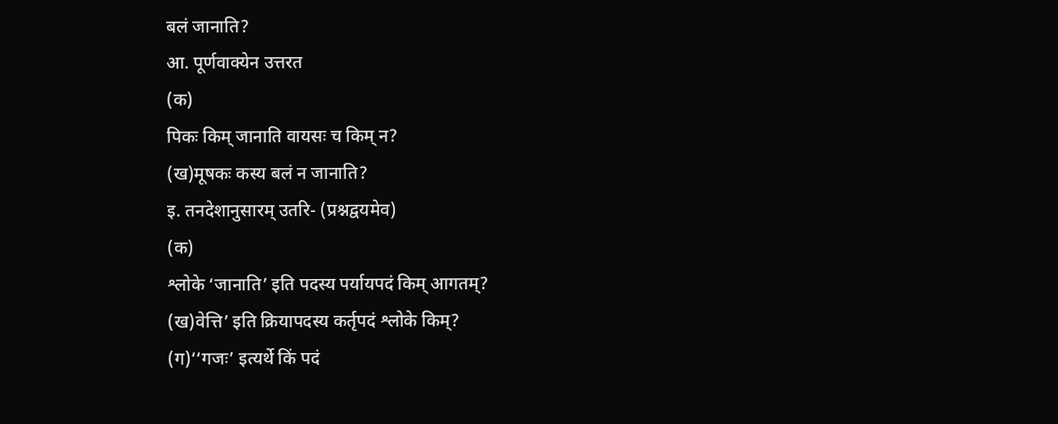बलं जानाति?
आ. पूर्णवाक्येन उत्तरत
(क)
पिकः किम् जानाति वायसः च किम् न?
(ख)मूषकः कस्य बलं न जानाति?
इ. तनदेशानुसारम् उतरि- (प्रश्नद्वयमेव)
(क)
श्लोके ‘जानाति’ इति पदस्य पर्यायपदं किम् आगतम्?
(ख)वेत्ति’ इति क्रियापदस्य कर्तृपदं श्लोके किम्?
(ग)‘‘गजः’ इत्यर्थे किं पदं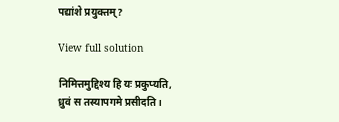पद्यांशे प्रयुक्तम्?

View full solution

निमित्तमुद्दिश्य हि यः प्रकुप्यति,
ध्रुवं स तस्यापगमे प्रसीदति।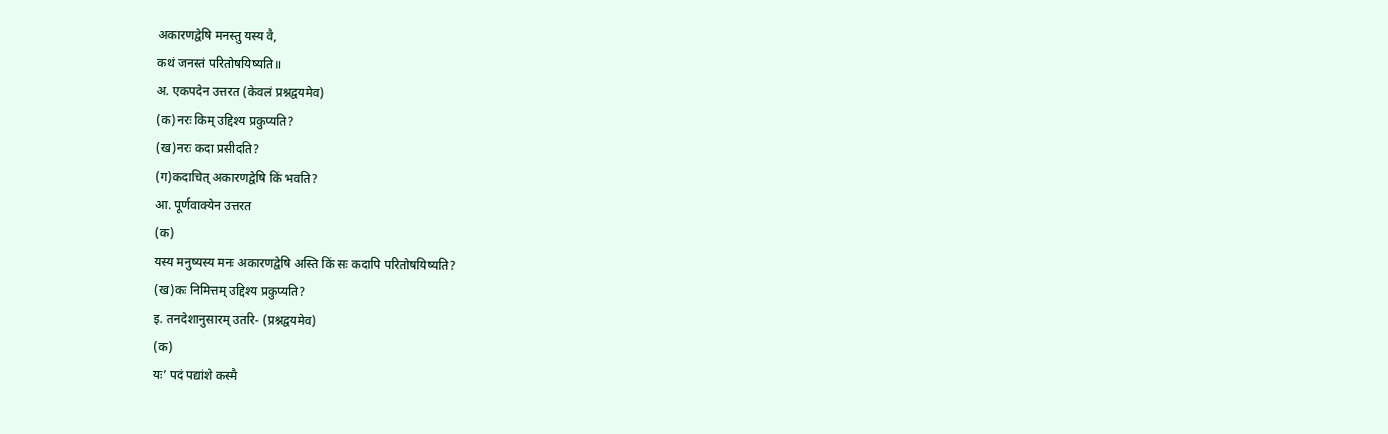अकारणद्वेषि मनस्तु यस्य वै,
कथं जनस्तं परितोषयिष्यति॥
अ. एकपदेन उत्तरत (केवलं प्रश्नद्वयमेव)
(क)नरः किम् उद्दिश्य प्रकुप्यति?
(ख)नरः कदा प्रसीदति?
(ग)कदाचित् अकारणद्वेषि किं भवति?
आ. पूर्णवाक्येन उत्तरत
(क)
यस्य मनुष्यस्य मनः अकारणद्वेषि अस्ति किं सः कदापि परितोषयिष्यति?
(ख)कः निमित्तम् उद्दिश्य प्रकुप्यति?
इ. तनदेशानुसारम् उतरि- (प्रश्नद्वयमेव)
(क)
यः’ पदं पद्यांशे कस्मै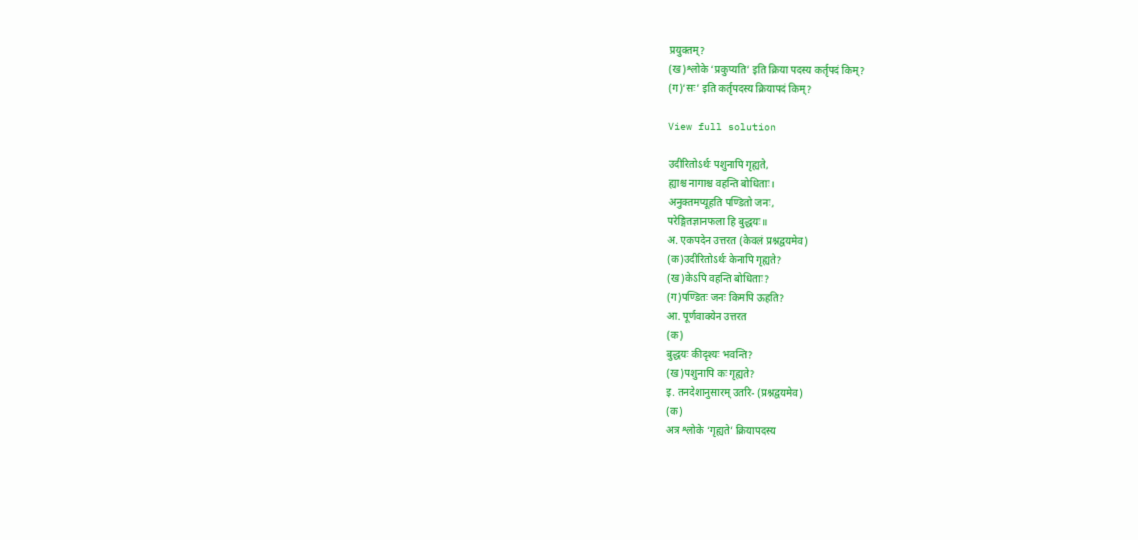प्रयुक्तम्?
(ख)श्लोके ‘प्रकुप्यति’ इति क्रिया पदस्य कर्तृपदं किम्?
(ग)‘सः’ इति कर्तृपदस्य क्रियापदं किम्?

View full solution

उदीरितोऽर्थः पशुनापि गृह्यते,
ह्याश्च नागाश्च वहन्ति बोधिताः।
अनुक्तमप्यूहति पण्डितो जनः,
परेङ्गितज्ञानफला हि बुद्धयः॥
अ. एकपदेन उत्तरत (केवलं प्रश्नद्वयमेव)
(क)उदीरितोऽर्थः केनापि गृह्यते?
(ख)केऽपि वहन्ति बोधिताः?
(ग)पण्डितः जनः किमपि ऊहति?
आ. पूर्णवाक्येन उत्तरत
(क)
बुद्धयः कीदृश्यः भवन्ति?
(ख)पशुनापि कः गृह्यते?
इ. तनदेशानुसारम् उतरि- (प्रश्नद्वयमेव)
(क)
अत्र श्लोके ‘गृह्यते’ क्रियापदस्य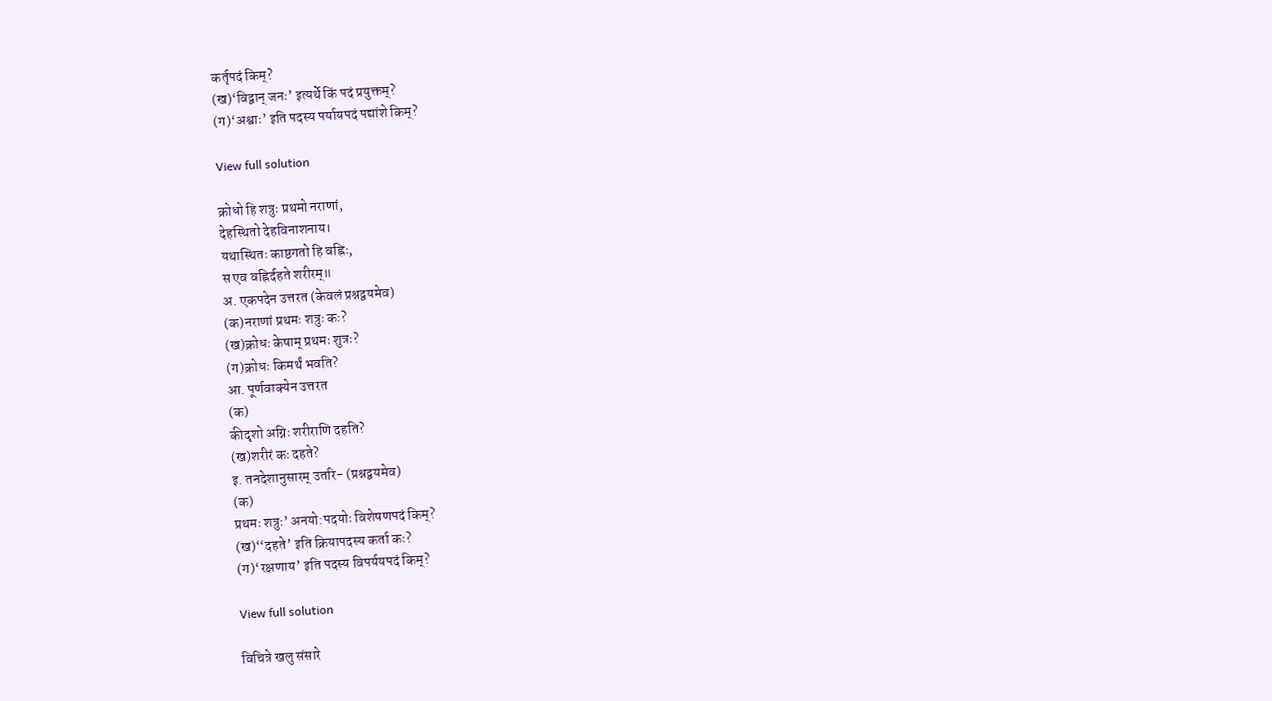कर्तृपदं किम्?
(ख)‘विद्वान् जनः’ इत्यर्थे किं पदं प्रयुक्तम्?
(ग)‘अश्वाः’ इति पदस्य पर्यायपदं पद्यांशे किम्?

View full solution

क्रोधो हि शत्रुः प्रथमो नराणां,
देहस्थितो देहविनाशनाय।
यथास्थितः काष्ठगतो हि वह्निः,
स एव वह्निर्दहते शरीरम्॥
अ. एकपदेन उत्तरत (केवलं प्रश्नद्वयमेव)
(क)नराणां प्रथमः शत्रुः कः?
(ख)क्रोधः केषाम् प्रथमः शुत्रः?
(ग)क्रोधः किमर्थं भवति?
आ. पूर्णवाक्येन उत्तरत
(क)
कीदृशो अग्निः शरीराणि दहति?
(ख)शरीरं कः दहते?
इ. तनदेशानुसारम् उतरि- (प्रश्नद्वयमेव)
(क)
प्रथमः शत्रुः’ अनयो:पदयोः विशेषणपदं किम्?
(ख)‘‘दहते’ इति क्रियापदस्य कर्ता कः?
(ग)‘रक्षणाय’ इति पदस्य विपर्ययपदं किम्?

View full solution

विचित्रे खलु संसारे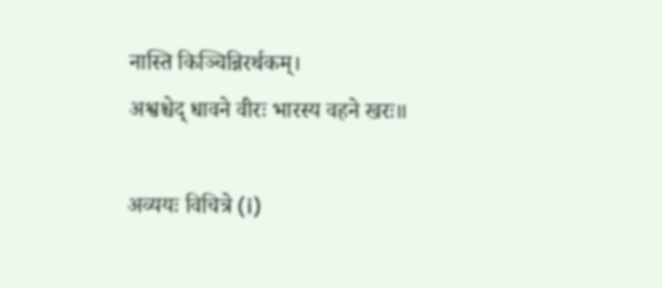नास्ति किञ्चिन्निरर्थकम्।
अश्वश्चेद् धावने वीरः भारस्य वहने खरः॥

अव्ययः विचित्रे (i)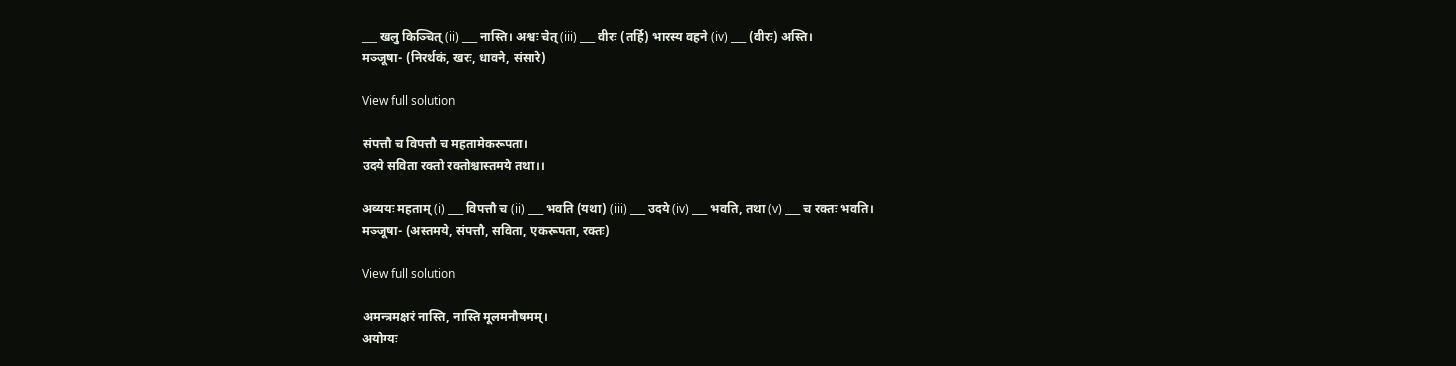___ खलु किञ्चित् (ii) ___ नास्ति। अश्वः चेत् (iii) ___ वीरः (तर्हि) भारस्य वहने (iv) ___ (वीरः) अस्ति।
मञ्जूषा- (निरर्थकं, खरः, धावने, संसारे)

View full solution

संपत्तौ च विपत्तौ च महतामेकरूपता।
उदये सविता रक्तो रक्तोश्चास्तमये तथा।।

अव्ययः महताम् (i) ___ विपत्तौ च (ii) ___ भवति (यथा) (iii) ___ उदये (iv) ___ भवति, तथा (v) ___ च रक्तः भवति।
मञ्जूषा- (अस्तमये, संपत्तौ, सविता, एकरूपता, रक्तः)

View full solution

अमन्त्रमक्षरं नास्ति, नास्ति मूलमनौषमम्।
अयोग्यः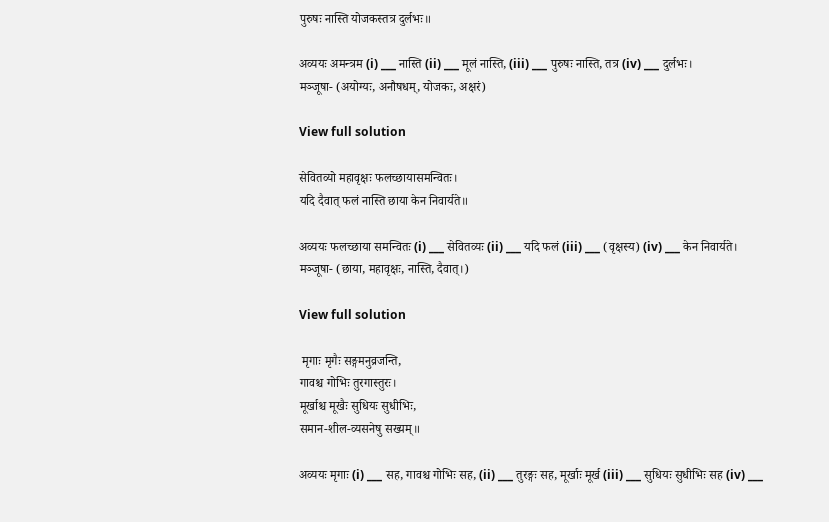पुरुषः नास्ति योजकस्तत्र दुर्लभः॥

अव्ययः अमन्त्रम (i) ___ नास्ति (ii) ___ मूलं नास्ति, (iii) ___ पुरुषः नास्ति, तत्र (iv) ___ दुर्लभः।
मञ्जूषा- (अयोग्यः, अनौषधम्, योजकः, अक्षरं)

View full solution

सेवितव्यो महावृक्षः फलच्छायासमन्वितः।
यदि दैवात् फलं नास्ति छाया केन निवार्यते॥

अव्ययः फलच्छाया समन्वितः (i) ___ सेवितव्यः (ii) ___ यदि फलं (iii) ___ (वृक्षस्य) (iv) ___ केन निवार्यते।
मञ्जूषा- (छाया, महावृक्षः, नास्ति, दैवात्।)

View full solution

 मृगाः मृगैः सङ्गमनुव्रजन्ति,
गावश्च गोभिः तुरगास्तुरः।
मूर्खाश्च मूखैः सुधियः सुधीभिः,
समान-शील-व्यसनेषु सख्यम्॥

अव्ययः मृगाः (i) ___ सह, गावश्च गोभिः सह, (ii) ___ तुरङ्गः सह, मूर्खाः मूर्ख (iii) ___ सुधियः सुधीभिः सह (iv) ___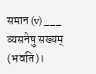समान (v) ___ व्यसनेषु सख्यम् (भवति)।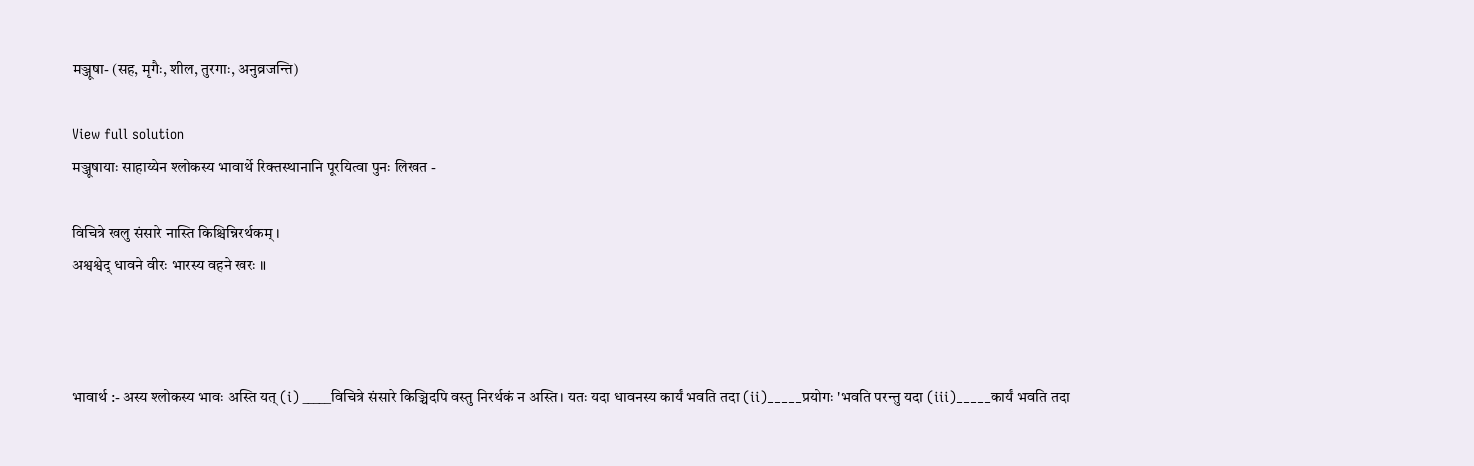मञ्जूषा- (सह, मृगैः, शील, तुरगाः, अनुव्रजन्ति)

View full solution
मञ्जूषायाः साहाय्येन श्लोकस्य भावार्थे रिक्तस्थानानि पूरयित्वा पुनः लिखत -

विचित्रे खलु संसारे नास्ति किश्चिन्निरर्थकम् ।
अश्वश्वेद् धावने वीरः भारस्य वहने खरः ॥



भावार्थ :- अस्य श्लोकस्य भावः अस्ति यत् (i) _____विचित्रे संसारे किञ्चिदपि वस्तु निरर्थकं न अस्ति। यतः यदा धावनस्य कार्यं भवति तदा (ii)_____प्रयोगः 'भवति परन्तु यदा (iii)_____कार्यं भवति तदा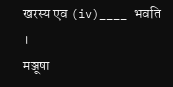खरस्य एव (iv)____ भवति ।
मञ्जूषा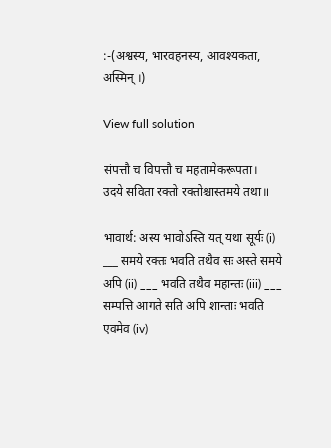:-(अश्वस्य, भारवहनस्य, आवश्यकता, अस्मिन् ।)

View full solution

संपत्तौ च विपत्तौ च महतामेकरूपता।
उदये सविता रक्तो रक्तोश्चास्तमये तथा॥

भावार्थ: अस्य भावोऽस्ति यत् यथा सूर्यः (i) ___ समये रक्तः भवति तथैव सः अस्ते समये अपि (ii) ___ भवति तथैव महान्तः (iii) ___ सम्पत्ति आगते सति अपि शान्ताः भवति एवमेव (iv)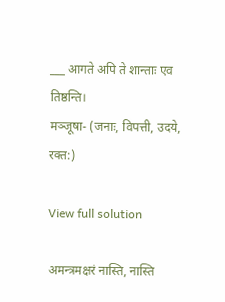___ आगते अपि ते शान्ताः एव तिष्ठन्ति।
मञ्जूषा- (जनाः, विपत्ती, उदये, रक्त:)

View full solution

अमन्त्रमक्षरं नास्ति, नास्ति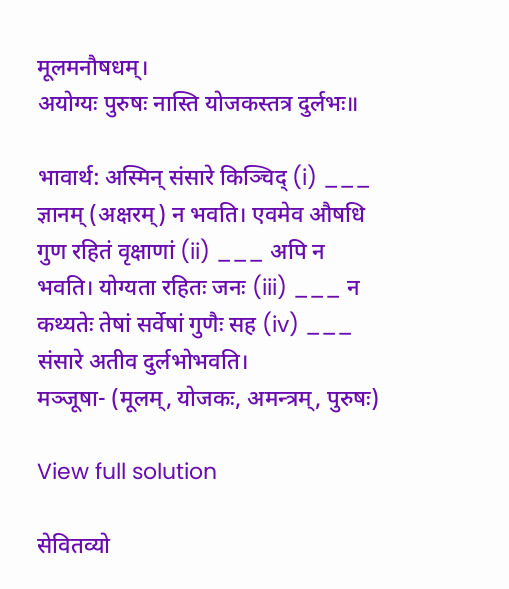मूलमनौषधम्।
अयोग्यः पुरुषः नास्ति योजकस्तत्र दुर्लभः॥

भावार्थ: अस्मिन् संसारे किञ्चिद् (i) ___ ज्ञानम् (अक्षरम्) न भवति। एवमेव औषधि गुण रहितं वृक्षाणां (ii) ___ अपि न भवति। योग्यता रहितः जनः (iii) ___ न कथ्यतेः तेषां सर्वेषां गुणैः सह (iv) ___ संसारे अतीव दुर्लभोभवति।
मञ्जूषा- (मूलम्, योजकः, अमन्त्रम्, पुरुषः)

View full solution

सेवितव्यो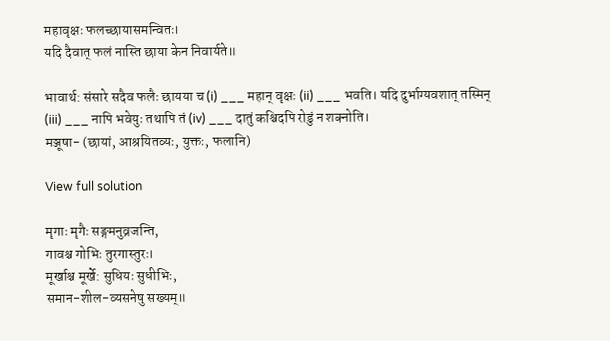महावृक्षः फलच्छायासमन्वितः।
यदि दैवात् फलं नास्ति छाया केन निवार्यते॥

भावार्थ: संसारे सदैव फलैः छायया च (i) ___ महान् वृक्षः (ii) ___ भवति। यदि दुर्भाग्यवशात् तस्मिन् (iii) ___ नापि भवेयुः तथापि तं (iv) ___ दातुं कश्चिदपि रोडुं न शक्नोति।
मञ्जूषा- (छायां, आश्रयितव्यः, युक्तः, फलानि)

View full solution

मृगाः मृगैः सङ्गमनुव्रजन्ति,
गावश्च गोभिः तुरगास्तुरः।
मूर्खाश्च मूर्खे: सुधियः सुधीभिः,
समान-शील-व्यसनेषु सख्यम्॥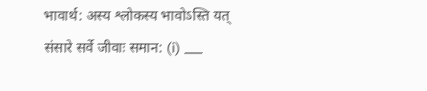भावार्थ: अस्य श्लोकस्य भावोऽस्ति यत् संसारे सर्वे जीवाः समान: (i) ___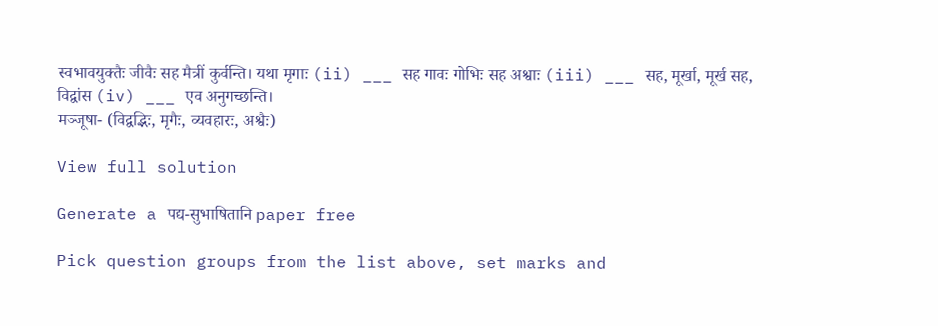स्वभावयुक्तैः जीवैः सह मैत्रीं कुर्वन्ति। यथा मृगाः (ii) ___ सह गावः गोभिः सह अश्वाः (iii) ___ सह, मूर्खा, मूर्ख सह, विद्वांस (iv) ___ एव अनुगच्छन्ति।
मञ्जूषा- (विद्वद्भिः, मृगैः, व्यवहारः, अश्वैः)

View full solution

Generate a पद्य-सुभाषितानि paper free

Pick question groups from the list above, set marks and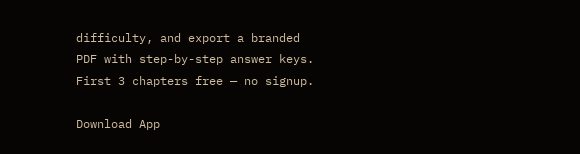difficulty, and export a branded PDF with step-by-step answer keys. First 3 chapters free — no signup.

Download App